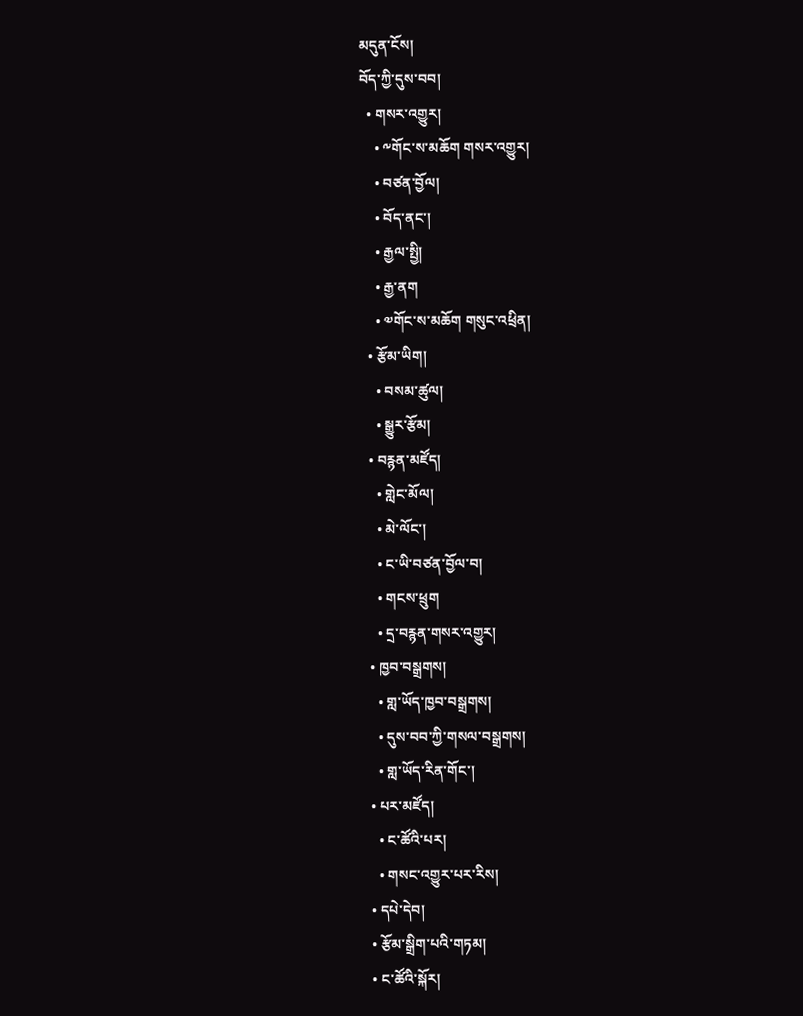མདུན་ངོས།
བོད་ཀྱི་དུས་བབ།
  • གསར་འགྱུར།
    • ༸གོང་ས་མཆོག གསར་འགྱུར།
    • བཙན་བྱོལ།
    • བོད་ནང་།
    • རྒྱལ་སྤྱི།
    • རྒྱ་ནག
    • ༧གོང་ས་མཆོག གསུང་འཕྲིན།
  • རྩོམ་ཡིག།
    • བསམ་ཚུལ།
    • སྒྱུར་རྩོམ།
  • བརྙན་མཛོད།
    • གླེང་མོལ།
    • མེ་ལོང་།
    • ང་ཡི་བཙན་བྱོལ་བ།
    • གངས་ཕྲུག
    • དྲ་བརྙན་གསར་འགྱུར།
  • ཁྱབ་བསྒྲགས།
    • གླ་ཡོད་ཁྱབ་བསྒྲགས།
    • དུས་བབ་ཀྱི་གསལ་བསྒྲགས།
    • གླ་ཡོད་རིན་གོང་།
  • པར་མཛོད།
    • ང་ཚོའི་པར།
    • གསང་འགྱུར་པར་རིས།
  • དཔེ་དེབ།
  • རྩོམ་སྒྲིག་པའི་གཏམ།
  • ང་ཚོའི་སྐོར།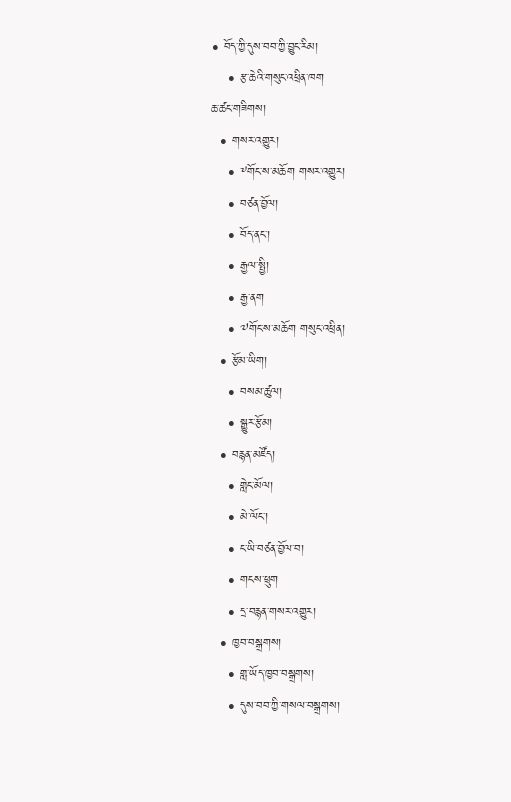• བོད་ཀྱི་དུས་བབ་ཀྱི་བྱུང་རིམ།
    • རྩ་ཆེའི་གསུང་འཕྲིན་ཁག
ཆ་ཚང་གཟིགས།
  • གསར་འགྱུར།
    • ༸གོང་ས་མཆོག གསར་འགྱུར།
    • བཙན་བྱོལ།
    • བོད་ནང་།
    • རྒྱལ་སྤྱི།
    • རྒྱ་ནག
    • ༧གོང་ས་མཆོག གསུང་འཕྲིན།
  • རྩོམ་ཡིག།
    • བསམ་ཚུལ།
    • སྒྱུར་རྩོམ།
  • བརྙན་མཛོད།
    • གླེང་མོལ།
    • མེ་ལོང་།
    • ང་ཡི་བཙན་བྱོལ་བ།
    • གངས་ཕྲུག
    • དྲ་བརྙན་གསར་འགྱུར།
  • ཁྱབ་བསྒྲགས།
    • གླ་ཡོད་ཁྱབ་བསྒྲགས།
    • དུས་བབ་ཀྱི་གསལ་བསྒྲགས།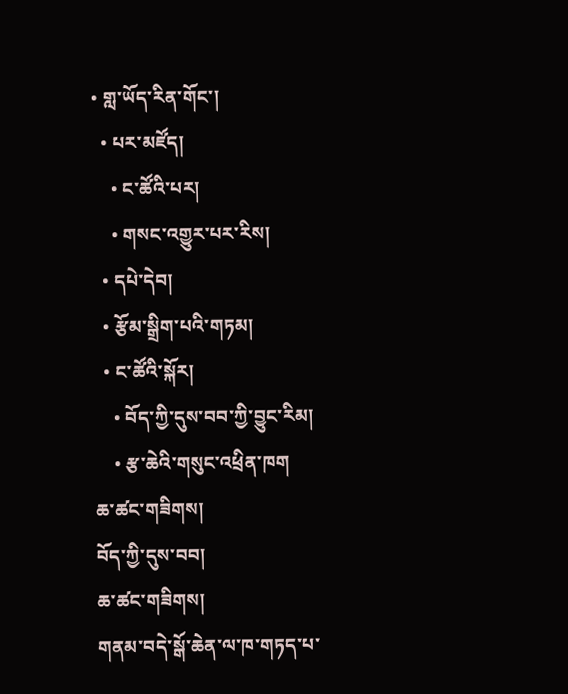• གླ་ཡོད་རིན་གོང་།
  • པར་མཛོད།
    • ང་ཚོའི་པར།
    • གསང་འགྱུར་པར་རིས།
  • དཔེ་དེབ།
  • རྩོམ་སྒྲིག་པའི་གཏམ།
  • ང་ཚོའི་སྐོར།
    • བོད་ཀྱི་དུས་བབ་ཀྱི་བྱུང་རིམ།
    • རྩ་ཆེའི་གསུང་འཕྲིན་ཁག
ཆ་ཚང་གཟིགས།
བོད་ཀྱི་དུས་བབ།
ཆ་ཚང་གཟིགས།
གནམ་བདེ་སྒོ་ཆེན་ལ་ཁ་གཏད་པ་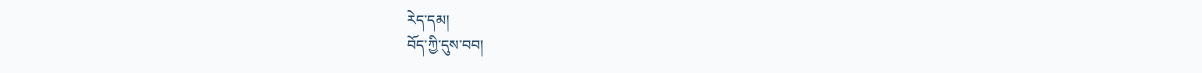རེད་དམ།
བོད་ཀྱི་དུས་བབ།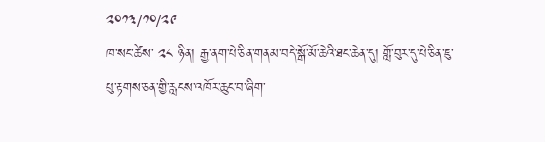༢༠༡༣/༡༠/༢༩
ཁ་སང་ཚེས་ ༢༨ ཉིན། རྒྱ་ནག་པེ་ཅིན་གནམ་བདེ་སྒོ་མོ་ཆེའི་ཐང་ཆེན་དུ། གློ་བུར་དུ་པེ་ཅིན་ཇུ་པུ་རྟགས་ཅན་གྱི་རླངས་འཁོར་ཆུང་བ་ཞིག་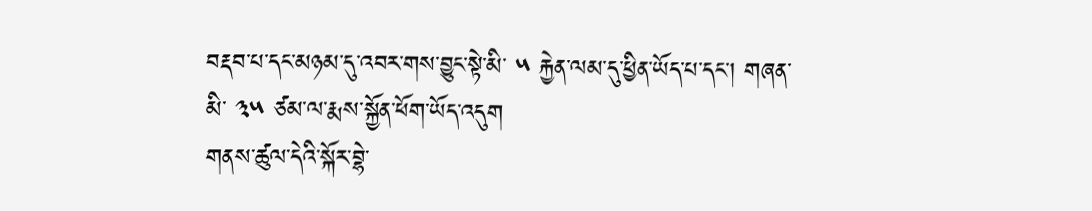བརྡབ་པ་དང་མཉམ་དུ་འབར་གས་བྱུང་སྟེ་མི་ ༥ རྐྱེན་ལམ་དུ་ཕྱིན་ཡོད་པ་དང་། གཞན་མི་ ༣༥ ཙམ་ལ་རྨས་སྐྱོན་ཕོག་ཡོད་འདུག
གནས་ཚུལ་དེའི་སྐོར་བྷེ་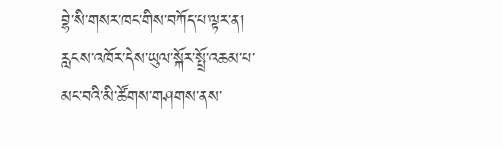བྷེ་སི་གསར་ཁང་གིས་བཀོད་པ་ལྟར་ན། རླངས་འཁོར་དེས་ཡུལ་སྐོར་སྤྲོ་འཆམ་པ་མང་བའི་མི་ཚོགས་གཤགས་ནས་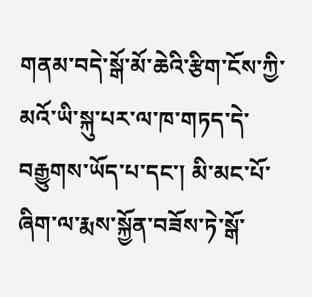གནམ་བདེ་སྒོ་མོ་ཆེའི་རྩིག་ངོས་ཀྱི་མའོ་ཡི་སྐུ་པར་ལ་ཁ་གཏད་དེ་བརྒྱུགས་ཡོད་པ་དང་། མི་མང་པོ་ཞིག་ལ་རྨས་སྐྱོན་བཟོས་ཏེ་སྒོ་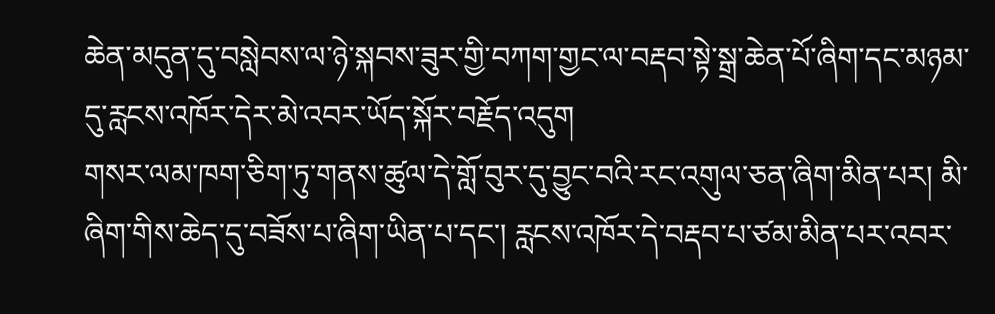ཆེན་མདུན་དུ་བསླེབས་ལ་ཉེ་སྐབས་ཟུར་གྱི་བཀག་གྱང་ལ་བརྡབ་སྟེ་སྒྲ་ཆེན་པོ་ཞིག་དང་མཉམ་དུ་རླངས་འཁོར་དེར་མེ་འབར་ཡོད་སྐོར་བརྗོད་འདུག
གསར་ལམ་ཁག་ཅིག་ཏུ་གནས་ཚུལ་དེ་གློ་བུར་དུ་བྱུང་བའི་རང་འགུལ་ཅན་ཞིག་མིན་པར། མི་ཞིག་གིས་ཆེད་དུ་བཟོས་པ་ཞིག་ཡིན་པ་དང་། རླངས་འཁོར་དེ་བརྡབ་པ་ཙམ་མིན་པར་འབར་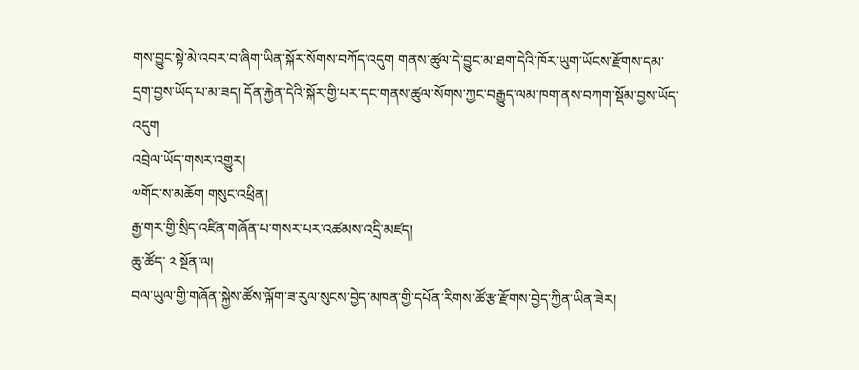གས་བྱུང་སྟེ་མེ་འབར་བ་ཞིག་ཡིན་སྐོར་སོགས་བཀོད་འདུག གནས་ཚུལ་དེ་བྱུང་མ་ཐག་དེའི་ཁོར་ཡུག་ཡོངས་རྫོགས་དམ་དྲག་བྱས་ཡོད་པ་མ་ཟད། དོན་རྐྱེན་དེའི་སྐོར་གྱི་པར་དང་གནས་ཚུལ་སོགས་ཀྱང་བརྒྱུད་ལམ་ཁག་ནས་བཀག་སྡོམ་བྱས་ཡོད་འདུག
འབྲེལ་ཡོད་གསར་འགྱུར།
༧གོང་ས་མཆོག གསུང་འཕྲིན།
རྒྱ་གར་གྱི་སྲིད་འཛིན་གཞོན་པ་གསར་པར་འཚམས་འདྲི་མཛད།
ཆུ་ཚོད་ ༢ སྔོན་ལ།
བལ་ཡུལ་གྱི་གཞོན་སྐྱེས་ཚོས་ལྐོག་ཟ་རུལ་སུངས་བྱེད་མཁན་གྱི་དཔོན་རིགས་ཚོ་རྩ་རྫོགས་བྱེད་ཀྱིན་ཡིན་ཟེར།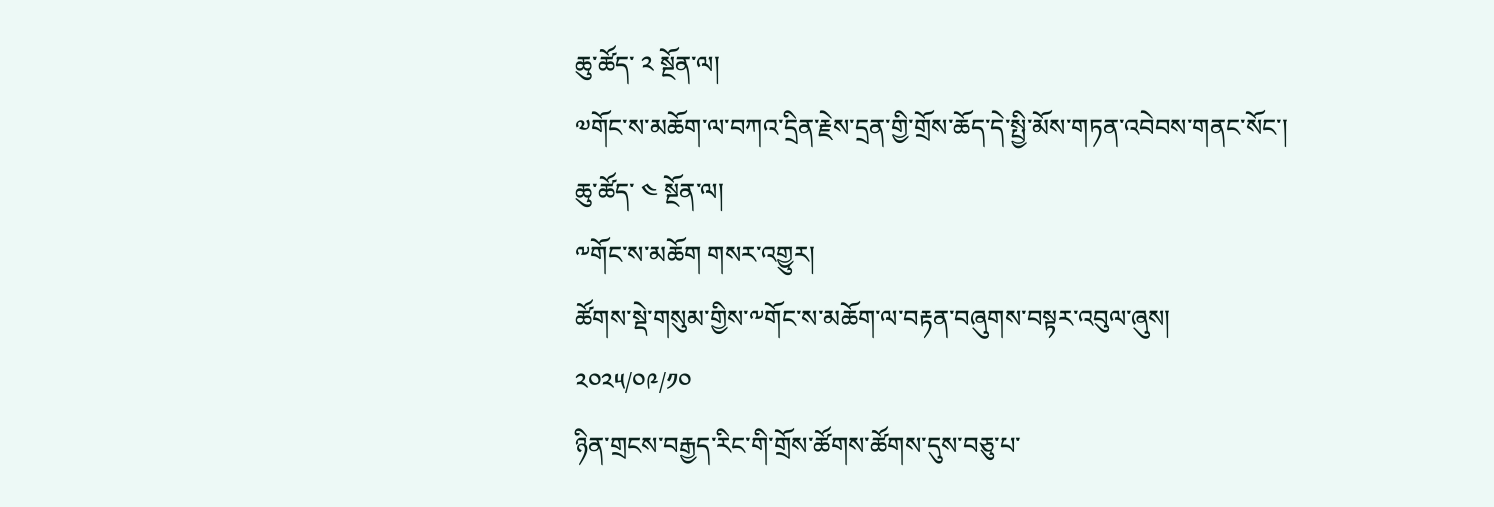ཆུ་ཚོད་ ༢ སྔོན་ལ།
༧གོང་ས་མཆོག་ལ་བཀའ་དྲིན་རྗེས་དྲན་གྱི་གྲོས་ཆོད་དེ་སྤྱི་མོས་གཏན་འབེབས་གནང་སོང་།
ཆུ་ཚོད་ ༤ སྔོན་ལ།
༸གོང་ས་མཆོག གསར་འགྱུར།
ཚོགས་སྡེ་གསུམ་གྱིས་༸གོང་ས་མཆོག་ལ་བརྟན་བཞུགས་བསྟར་འབུལ་ཞུས།
༢༠༢༥/༠༩/༡༠
ཉིན་གྲངས་བརྒྱད་རིང་གི་གྲོས་ཚོགས་ཚོགས་དུས་བཅུ་པ་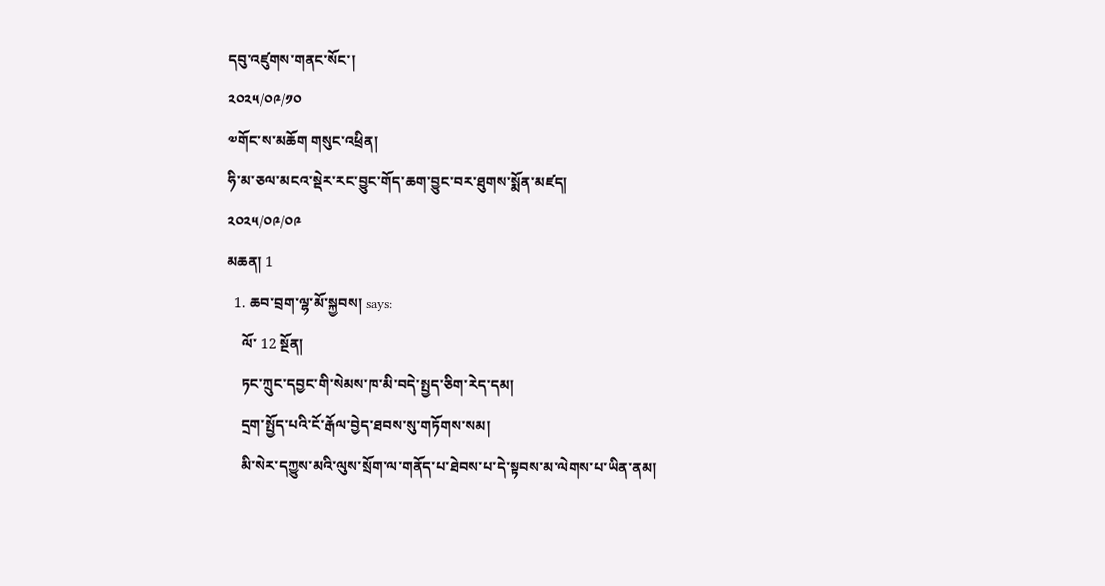དབུ་འཛུགས་གནང་སོང་།
༢༠༢༥/༠༩/༡༠
༧གོང་ས་མཆོག གསུང་འཕྲིན།
ཧི་མ་ཅལ་མངའ་སྡེར་རང་བྱུང་གོད་ཆག་བྱུང་བར་ཐུགས་སྨོན་མཛད།
༢༠༢༥/༠༩/༠༩
མཆན། 1
  1. ཆབ་བྲག་ལྷ་མོ་སྐྱབས། says:
    ལོ་ 12 སྔོན།
    ཏང་ཀྲུང་དབྱང་གི་སེམས་ཁ་མི་བདེ་སྤྱད་ཅིག་རེད་དམ།
    དྲག་སྤྱོད་པའི་ངོ་རྒོལ་བྱེད་ཐབས་སུ་གཏོགས་སམ།
    མི་སེར་དཀྱུས་མའི་ལུས་སྲོག་ལ་གནོད་པ་ཐེབས་པ་དེ་སྟབས་མ་ལེགས་པ་ཡིན་ནམ།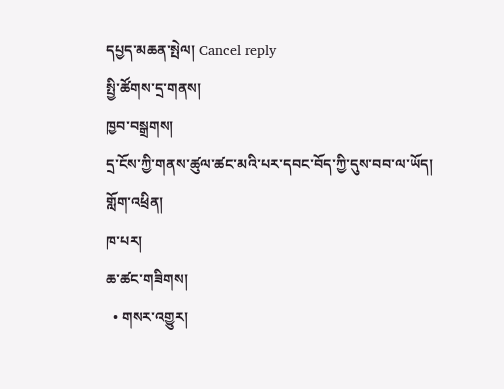དཔྱད་མཆན་སྤེལ། Cancel reply
སྤྱི་ཚོགས་དྲ་གནས།
ཁྱབ་བསྒྲགས།
དྲ་ངོས་ཀྱི་གནས་ཚུལ་ཚང་མའི་པར་དབང་བོད་ཀྱི་དུས་བབ་ལ་ཡོད།
གློག་འཕྲིན།
ཁ་པར།
ཆ་ཚང་གཟིགས།
  • གསར་འགྱུར།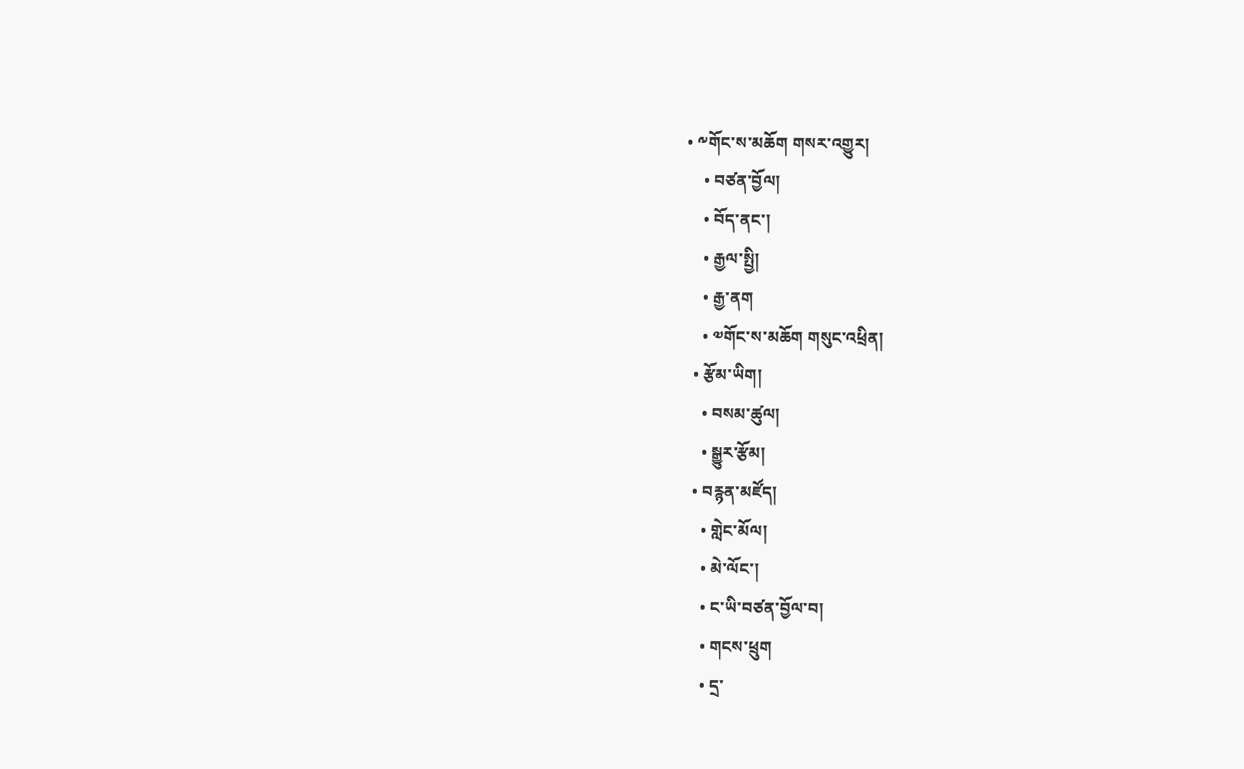• ༸གོང་ས་མཆོག གསར་འགྱུར།
    • བཙན་བྱོལ།
    • བོད་ནང་།
    • རྒྱལ་སྤྱི།
    • རྒྱ་ནག
    • ༧གོང་ས་མཆོག གསུང་འཕྲིན།
  • རྩོམ་ཡིག།
    • བསམ་ཚུལ།
    • སྒྱུར་རྩོམ།
  • བརྙན་མཛོད།
    • གླེང་མོལ།
    • མེ་ལོང་།
    • ང་ཡི་བཙན་བྱོལ་བ།
    • གངས་ཕྲུག
    • དྲ་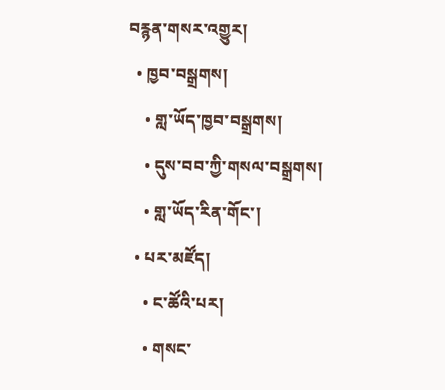བརྙན་གསར་འགྱུར།
  • ཁྱབ་བསྒྲགས།
    • གླ་ཡོད་ཁྱབ་བསྒྲགས།
    • དུས་བབ་ཀྱི་གསལ་བསྒྲགས།
    • གླ་ཡོད་རིན་གོང་།
  • པར་མཛོད།
    • ང་ཚོའི་པར།
    • གསང་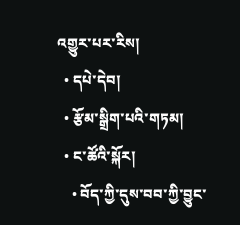འགྱུར་པར་རིས།
  • དཔེ་དེབ།
  • རྩོམ་སྒྲིག་པའི་གཏམ།
  • ང་ཚོའི་སྐོར།
    • བོད་ཀྱི་དུས་བབ་ཀྱི་བྱུང་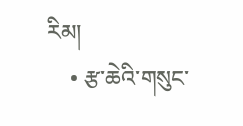རིམ།
    • རྩ་ཆེའི་གསུང་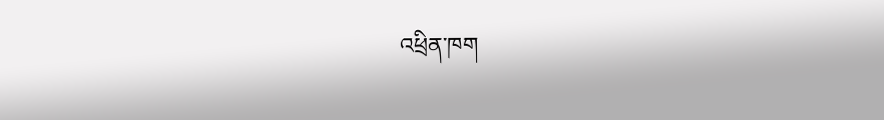འཕྲིན་ཁག